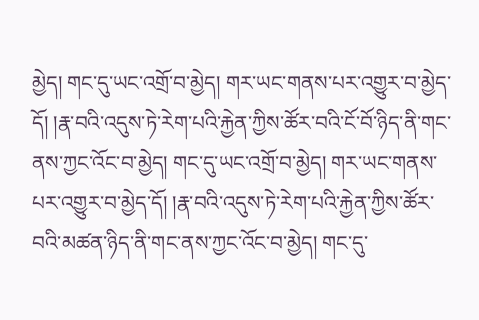མྱེད། གང་དུ་ཡང་འགྲོ་བ་མྱེད། གར་ཡང་གནས་པར་འགྱུར་བ་མྱེད་དོ། །རྣ་བའི་འདུས་ཏེ་རེག་པའི་རྐྱེན་ཀྱིས་ཚོར་བའི་ངོ་བོ་ཉིད་ནི་གང་ནས་ཀྱང་འོང་བ་མྱེད། གང་དུ་ཡང་འགྲོ་བ་མྱེད། གར་ཡང་གནས་པར་འགྱུར་བ་མྱེད་དོ། །རྣ་བའི་འདུས་ཏེ་རེག་པའི་རྐྱེན་ཀྱིས་ཚོར་བའི་མཚན་ཉིད་ནི་གང་ནས་ཀྱང་འོང་བ་མྱེད། གང་དུ་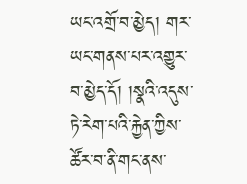ཡང་འགྲོ་བ་མྱེད། གར་ཡང་གནས་པར་འགྱུར་བ་མྱེད་དོ། །སྣའི་འདུས་ཏེ་རེག་པའི་རྐྱེན་ཀྱིས་ཚོར་བ་ནི་གང་ནས་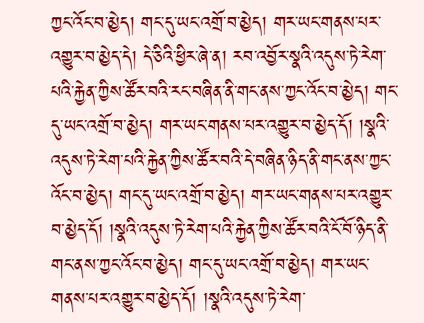ཀྱང་འོང་བ་མྱེད། གང་དུ་ཡང་འགྲོ་བ་མྱེད། གར་ཡང་གནས་པར་འགྱུར་བ་མྱེད་དེ། དེ་ཅིའི་ཕྱིར་ཞེ་ན། རབ་འབྱོར་སྣའི་འདུས་ཏེ་རེག་པའི་རྐྱེན་ཀྱིས་ཚོར་བའི་རང་བཞིན་ནི་གང་ནས་ཀྱང་འོང་བ་མྱེད། གང་དུ་ཡང་འགྲོ་བ་མྱེད། གར་ཡང་གནས་པར་འགྱུར་བ་མྱེད་དོ། །སྣའི་འདུས་ཏེ་རེག་པའི་རྐྱེན་ཀྱིས་ཚོར་བའི་དེ་བཞིན་ཉིད་ནི་གང་ནས་ཀྱང་འོང་བ་མྱེད། གང་དུ་ཡང་འགྲོ་བ་མྱེད། གར་ཡང་གནས་པར་འགྱུར་བ་མྱེད་དོ། །སྣའི་འདུས་ཏེ་རེག་པའི་རྐྱེན་ཀྱིས་ཚོར་བའི་ངོ་བོ་ཉིད་ནི་གང་ནས་ཀྱང་འོང་བ་མྱེད། གང་དུ་ཡང་འགྲོ་བ་མྱེད། གར་ཡང་གནས་པར་འགྱུར་བ་མྱེད་དོ། །སྣའི་འདུས་ཏེ་རེག་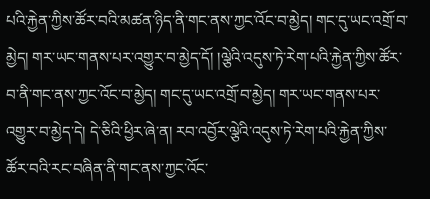པའི་རྐྱེན་ཀྱིས་ཚོར་བའི་མཚན་ཉིད་ནི་གང་ནས་ཀྱང་འོང་བ་མྱེད། གང་དུ་ཡང་འགྲོ་བ་མྱེད། གར་ཡང་གནས་པར་འགྱུར་བ་མྱེད་དོ། །ལྕེའི་འདུས་ཏེ་རེག་པའི་རྐྱེན་ཀྱིས་ཚོར་བ་ནི་གང་ནས་ཀྱང་འོང་བ་མྱེད། གང་དུ་ཡང་འགྲོ་བ་མྱེད། གར་ཡང་གནས་པར་འགྱུར་བ་མྱེད་དེ། དེ་ཅིའི་ཕྱིར་ཞེ་ན། རབ་འབྱོར་ལྕེའི་འདུས་ཏེ་རེག་པའི་རྐྱེན་ཀྱིས་ཚོར་བའི་རང་བཞིན་ནི་གང་ནས་ཀྱང་འོང་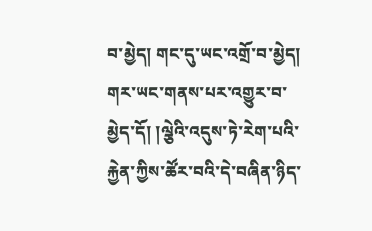བ་མྱེད། གང་དུ་ཡང་འགྲོ་བ་མྱེད། གར་ཡང་གནས་པར་འགྱུར་བ་མྱེད་དོ། །ལྕེའི་འདུས་ཏེ་རེག་པའི་རྐྱེན་ཀྱིས་ཚོར་བའི་དེ་བཞིན་ཉིད་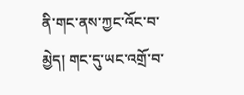ནི་གང་ནས་ཀྱང་འོང་བ་མྱེད། གང་དུ་ཡང་འགྲོ་བ་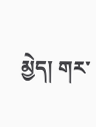མྱེད། གར་